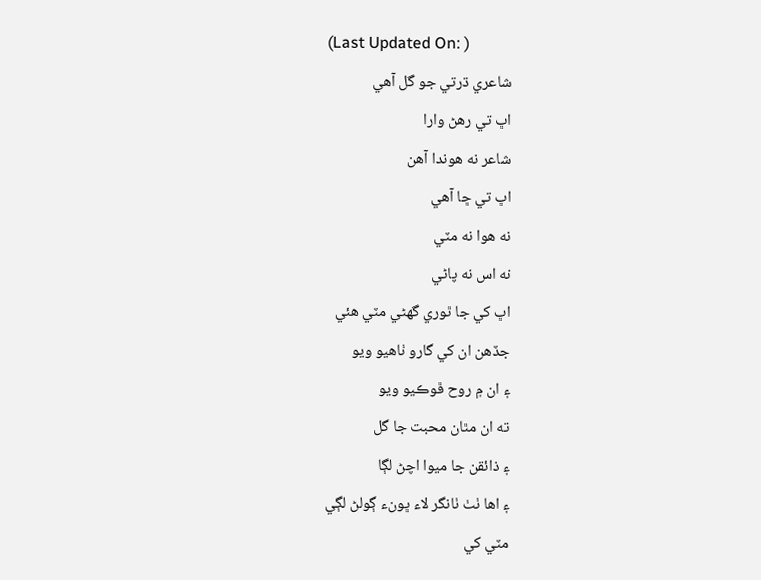(Last Updated On: )
شاعري ڌرتي جو گل آھي
اڀ تي رھڻ وارا
شاعر نه ھوندا آھن
اڀ تي ڇا آھي
نه ھوا نه مٽي
نه اس نه پاڻي
اڀ کي جا ٿوري گھڻي مٽي ھئي
جڏھن ان کي گارو ٺاھيو ويو
۽ ان ۾ روح ڦوڪيو ويو
ته ان مٿان محبت جا گل
۽ ذائقن جا ميوا اچڻ لڳا
۽ اھا ٺٺ ٺانگر لاء ڀونء ڳولڻ لڳي
مٽي کي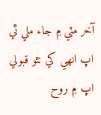آخر مٽي ۾ جاء ملي ٿي
اڀ انھي کي نٿو قبولي
اڀ ۾ روح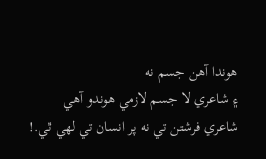ھوندا آھن جسم نه
۽ شاعري لا جسم لازمي ھوندو آھي
شاعري فرشتن تي نه پر انسان تي لھي ٿي.!